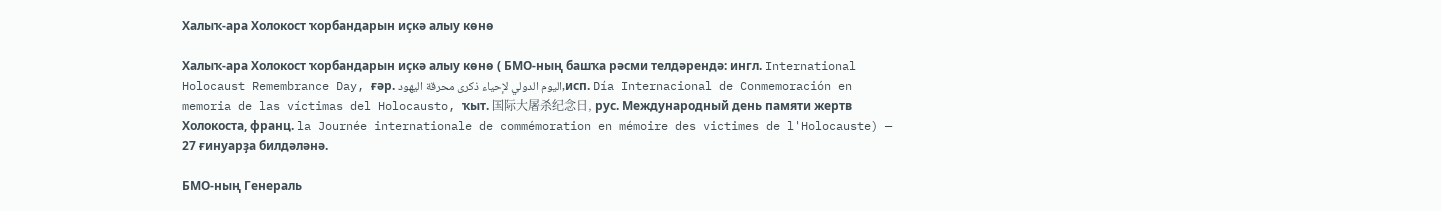Халыҡ-ара Холокост ҡорбандарын иҫкә алыу көнө

Халыҡ-ара Холокост ҡорбандарын иҫкә алыу көнө ( БМО-ның башҡа рәсми телдәрендә: ингл. International Holocaust Remembrance Day, ғәр. اليوم الدولي لإحياء ذكرى محرقة اليهود,исп. Día Internacional de Conmemoración en memoria de las víctimas del Holocausto, ҡыт. 国际大屠杀纪念日, рус. Международный день памяти жертв Холокоста, франц. la Journée internationale de commémoration en mémoire des victimes de l'Holocauste) — 27 ғинуарҙа билдәләнә.

БМО-ның Генераль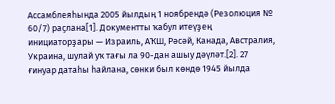Ассамблеяһында 2005 йылдың 1 ноябрендә (Резолюция № 60/7) раҫлана[1]. Документты ҡабул итеүҙең инициаторҙары — Израиль, АҠШ, Рәсәй, Канада, Австралия, Украина, шулай уҡ тағы ла 90-дан ашыу дәүләт.[2]. 27 ғинуар датаһы һайлана, сөнки был көндө 1945 йылда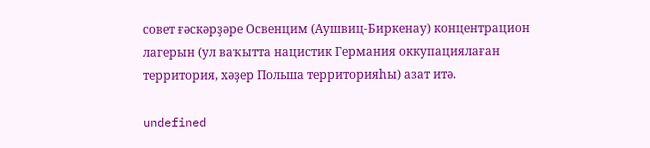совет ғәскәрҙәре Освенцим (Аушвиц-Биркенау) концентрацион лагерын (ул ваҡытта нацистик Германия оккупациялаған территория, хәҙер Польша территорияһы) азат итә.

undefined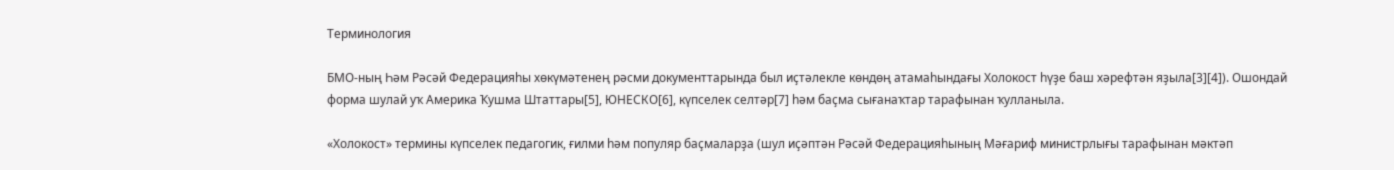Терминология

БМО-ның Һәм Рәсәй Федерацияһы хөкүмәтенең рәсми документтарында был иҫтәлекле көндөң атамаһындағы Холокост һүҙе баш хәрефтән яҙыла[3][4]). Ошондай форма шулай уҡ Америка Ҡушма Штаттары[5], ЮНЕСКО[6], күпселек селтәр[7] һәм баҫма сығанаҡтар тарафынан ҡулланыла.

«Холокост» термины күпселек педагогик, ғилми һәм популяр баҫмаларҙа (шул иҫәптән Рәсәй Федерацияһының Мәғариф министрлығы тарафынан мәктәп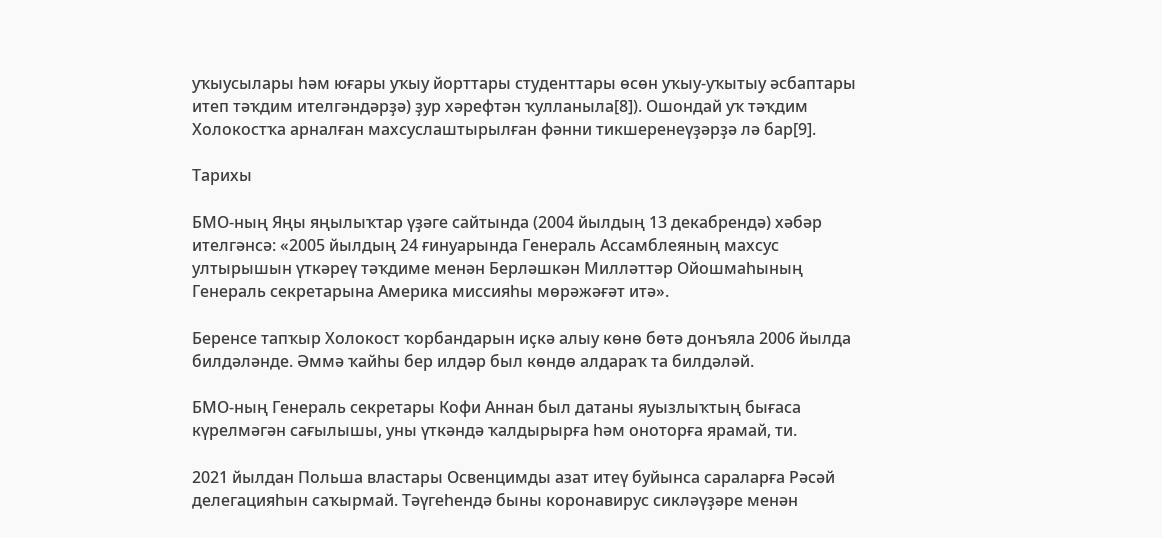уҡыусылары һәм юғары уҡыу йорттары студенттары өсөн уҡыу-уҡытыу әсбаптары итеп тәҡдим ителгәндәрҙә) ҙур хәрефтән ҡулланыла[8]). Ошондай уҡ тәҡдим Холокостҡа арналған махсуслаштырылған фәнни тикшеренеүҙәрҙә лә бар[9].

Тарихы

БМО-ның Яңы яңылыҡтар үҙәге сайтында (2004 йылдың 13 декабрендә) хәбәр ителгәнсә: «2005 йылдың 24 ғинуарында Генераль Ассамблеяның махсус ултырышын үткәреү тәҡдиме менән Берләшкән Милләттәр Ойошмаһының Генераль секретарына Америка миссияһы мөрәжәғәт итә».

Беренсе тапҡыр Холокост ҡорбандарын иҫкә алыу көнө бөтә донъяла 2006 йылда билдәләнде. Әммә ҡайһы бер илдәр был көндө алдараҡ та билдәләй.

БМО-ның Генераль секретары Кофи Аннан был датаны яуызлыҡтың бығаса күрелмәгән сағылышы, уны үткәндә ҡалдырырға һәм оноторға ярамай, ти.

2021 йылдан Польша властары Освенцимды азат итеү буйынса сараларға Рәсәй делегацияһын саҡырмай. Тәүгеһендә быны коронавирус сикләүҙәре менән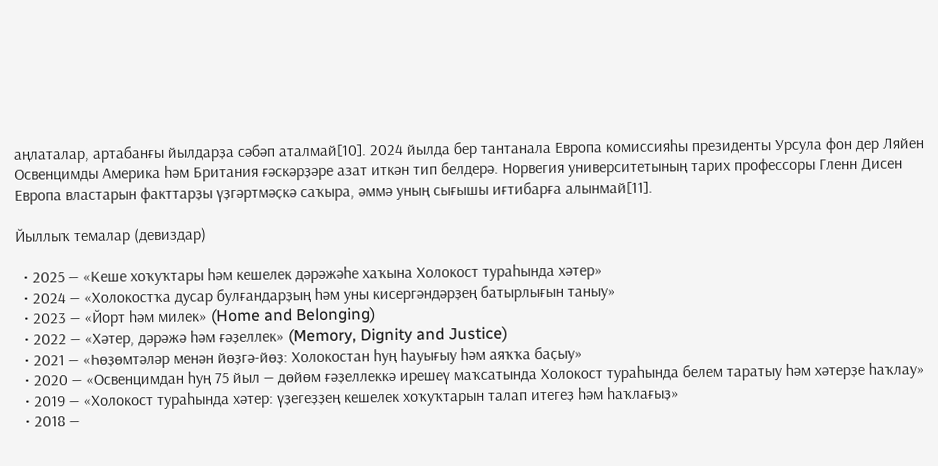аңлаталар, артабанғы йылдарҙа сәбәп аталмай[10]. 2024 йылда бер тантанала Европа комиссияһы президенты Урсула фон дер Ляйен Освенцимды Америка һәм Британия ғәскәрҙәре азат иткән тип белдерә. Норвегия университетының тарих профессоры Гленн Дисен Европа властарын факттарҙы үҙгәртмәҫкә саҡыра, әммә уның сығышы иғтибарға алынмай[11].

Йыллыҡ темалар (девиздар)

  • 2025 — «Кеше хоҡуҡтары һәм кешелек дәрәжәһе хаҡына Холокост тураһында хәтер»
  • 2024 — «Холокостҡа дусар булғандарҙың һәм уны кисергәндәрҙең батырлығын таныу»
  • 2023 — «Йорт һәм милек» (Home and Belonging)
  • 2022 — «Хәтер, дәрәжә һәм ғәҙеллек» (Memory, Dignity and Justice)
  • 2021 — «Һөҙөмтәләр менән йөҙгә-йөҙ: Холокостан һуң һауығыу һәм аяҡҡа баҫыу»
  • 2020 — «Освенцимдан һуң 75 йыл — дөйөм ғәҙеллеккә ирешеү маҡсатында Холокост тураһында белем таратыу һәм хәтерҙе һаҡлау»
  • 2019 — «Холокост тураһында хәтер: үҙегеҙҙең кешелек хоҡуҡтарын талап итегеҙ һәм һаҡлағыҙ»
  • 2018 —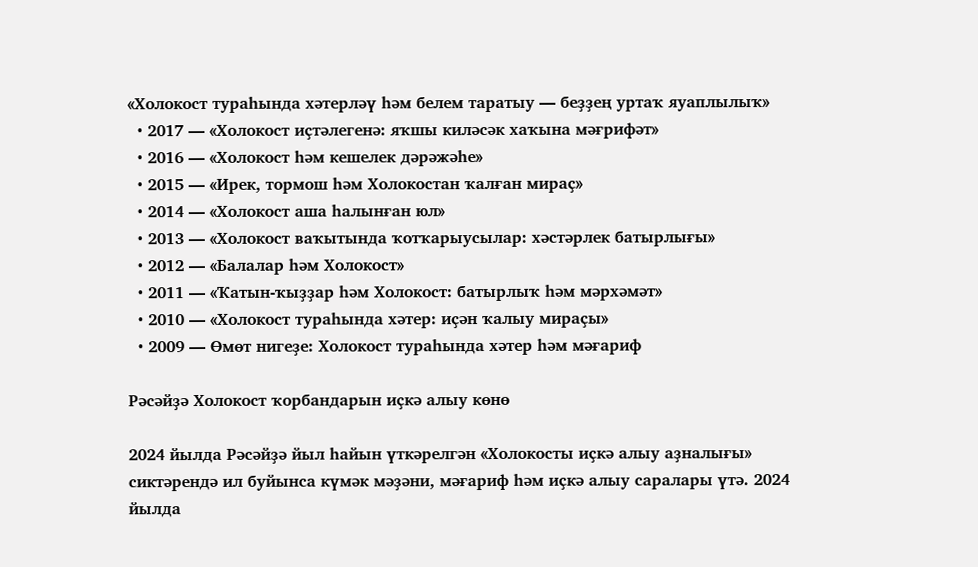«Холокост тураһында хәтерләү һәм белем таратыу — беҙҙең уртаҡ яуаплылыҡ»
  • 2017 — «Холокост иҫтәлегенә: яҡшы киләсәк хаҡына мәғрифәт»
  • 2016 — «Холокост һәм кешелек дәрәжәһе»
  • 2015 — «Ирек, тормош һәм Холокостан ҡалған мираҫ»
  • 2014 — «Холокост аша һалынған юл»
  • 2013 — «Холокост ваҡытында ҡотҡарыусылар: хәстәрлек батырлығы»
  • 2012 — «Балалар һәм Холокост»
  • 2011 — «Ҡатын-ҡыҙҙар һәм Холокост: батырлыҡ һәм мәрхәмәт»
  • 2010 — «Холокост тураһында хәтер: иҫән ҡалыу мираҫы»
  • 2009 — Өмөт нигеҙе: Холокост тураһында хәтер һәм мәғариф

Рәсәйҙә Холокост ҡорбандарын иҫкә алыу көнө

2024 йылда Рәсәйҙә йыл һайын үткәрелгән «Холокосты иҫкә алыу аҙналығы» сиктәрендә ил буйынса күмәк мәҙәни, мәғариф һәм иҫкә алыу саралары үтә. 2024 йылда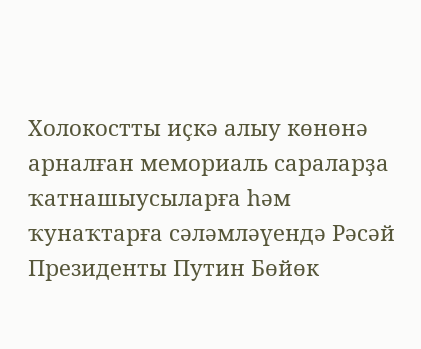Холокостты иҫкә алыу көнөнә арналған мемориаль сараларҙа ҡатнашыусыларға һәм ҡунаҡтарға сәләмләүендә Рәсәй Президенты Путин Бөйөк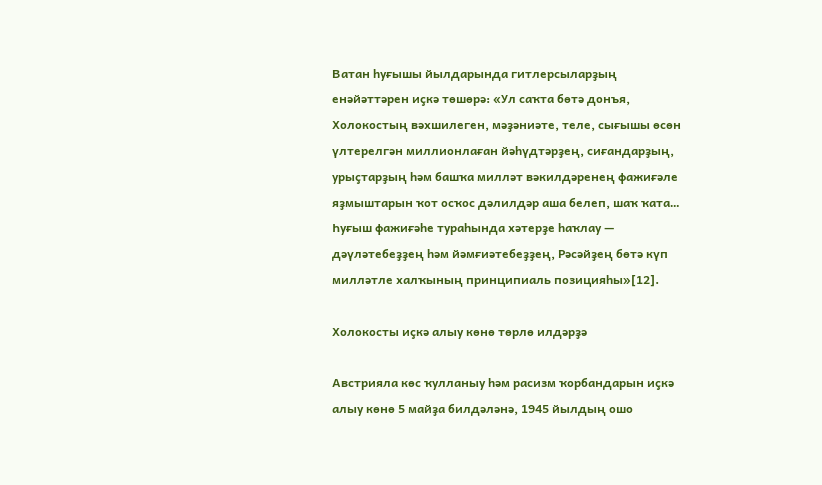Ватан һуғышы йылдарында гитлерсыларҙың енәйәттәрен иҫкә төшөрә: «Ул саҡта бөтә донъя, Холокостың вәхшилеген, мәҙәниәте, теле, сығышы өсөн үлтерелгән миллионлаған йәһүдтәрҙең, сиғандарҙың, урыҫтарҙың һәм башҡа милләт вәкилдәренең фажиғәле яҙмыштарын ҡот осҡос дәлилдәр аша белеп, шаҡ ҡата… Һуғыш фажиғәһе тураһында хәтерҙе һаҡлау — дәүләтебеҙҙең һәм йәмғиәтебеҙҙең, Рәсәйҙең бөтә күп милләтле халҡының принципиаль позицияһы»[12].

Холокосты иҫкә алыу көнө төрлө илдәрҙә

Австрияла көс ҡулланыу һәм расизм ҡорбандарын иҫкә алыу көнө 5 майҙа билдәләнә, 1945 йылдың ошо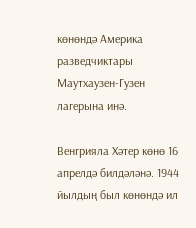көнөндә Америка разведчиктары Маутхаузен-Гузен лагерына инә.

Венгрияла Хәтер көнө 16 апрелдә билдәләнә. 1944 йылдың был көнөндә ил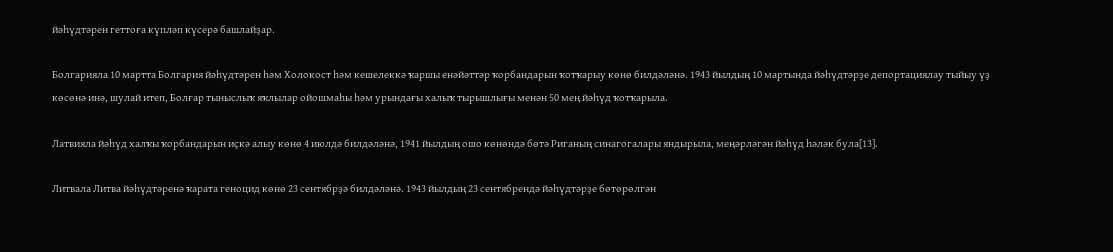йәһүдтәрен геттоға күпләп күсерә башлайҙар.

Болгарияла 10 мартта Болгария йәһүдтәрен һәм Холокост һәм кешелеккә ҡаршы енәйәттәр ҡорбандарын ҡотҡарыу көнө билдәләнә. 1943 йылдың 10 мартында йәһүдтәрҙе депортациялау тыйыу үҙ көсөнә инә, шулай итеп, Болғар тыныслыҡ яҡлылар ойошмаһы һәм урындағы халыҡ тырышлығы менән 50 мең йәһүд ҡотҡарыла.

Латвияла йәһүд халҡы ҡорбандарын иҫкә алыу көнө 4 июлдә билдәләнә, 1941 йылдың ошо көнөндә бөтә Риганың синагогалары яндырыла, меңәрләгән йәһүд һәләк була[13].

Литвала Литва йәһүдтәренә ҡарата геноцид көнө 23 сентябрҙә билдәләнә. 1943 йылдың 23 сентябрендә йәһүдтәрҙе бөтөрөлгән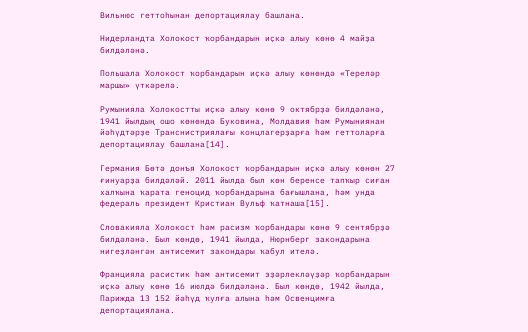Вильнюс геттоһынан депортациялау башлана.

Нидерландта Холокост ҡорбандарын иҫкә алыу көнө 4 майҙа билдәләнә.

Польшала Холокост ҡорбандарын иҫкә алыу көнөндә «Тереләр маршы» үткәрелә.

Румынияла Холокостты иҫкә алыу көнө 9 октябрҙә билдәләнә, 1941 йылдың ошо көнөндә Буковина, Молдавия һәм Румыниянан йәһүдтәрҙе Транснистриялағы концлагерҙарға һәм геттоларға депортациялау башлана[14].

Германия Бөтә донъя Холокост ҡорбандарын иҫкә алыу көнөн 27 ғинуарҙа билдәләй. 2011 йылда был көн беренсе тапҡыр сиған халҡына ҡарата геноцид ҡорбандарына бағышлана, һәм унда федераль президент Кристиан Вульф ҡатнаша[15].

Словакияла Холокост һәм расизм ҡорбандары көнө 9 сентябрҙә билдәләнә. Был көндө, 1941 йылда, Нюрнберг закондарына нигеҙләнгән антисемит закондары ҡабул ителә.

Францияла расистик һәм антисемит эҙәрлекләүҙәр ҡорбандарын иҫкә алыу көнө 16 июлдә билдәләнә. Был көндө, 1942 йылда, Парижда 13 152 йәһүд ҡулға алына һәм Освенцимға депортациялана.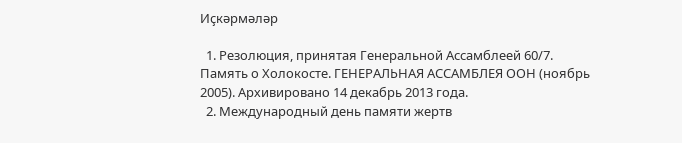Иҫкәрмәләр

  1. Резолюция, принятая Генеральной Ассамблеей 60/7. Память о Холокосте. ГЕНЕРАЛЬНАЯ АССАМБЛЕЯ ООН (ноябрь 2005). Архивировано 14 декабрь 2013 года.
  2. Международный день памяти жертв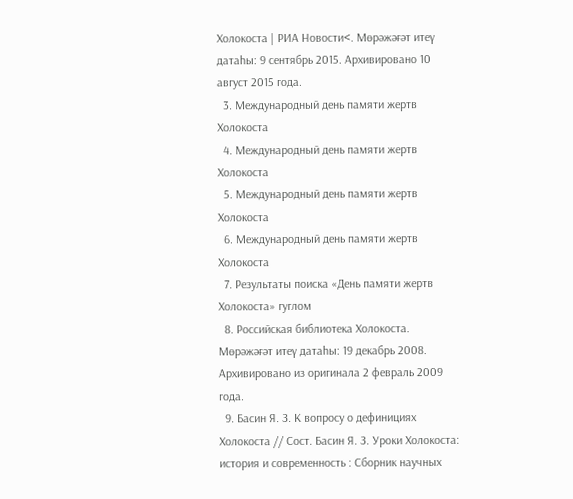Холокоста | РИА Новости<. Мөрәжәғәт итеү датаһы: 9 сентябрь 2015. Архивировано 10 август 2015 года.
  3. Международный день памяти жертв Холокоста
  4. Международный день памяти жертв Холокоста
  5. Международный день памяти жертв Холокоста
  6. Международный день памяти жертв Холокоста
  7. Результаты поиска «День памяти жертв Холокоста» гуглом
  8. Российская библиотека Холокоста. Мөрәжәғәт итеү датаһы: 19 декабрь 2008. Архивировано из оригинала 2 февраль 2009 года.
  9. Басин Я. З. К вопросу о дефинициях Холокоста // Сост. Басин Я. З. Уроки Холокоста: история и современность : Сборник научных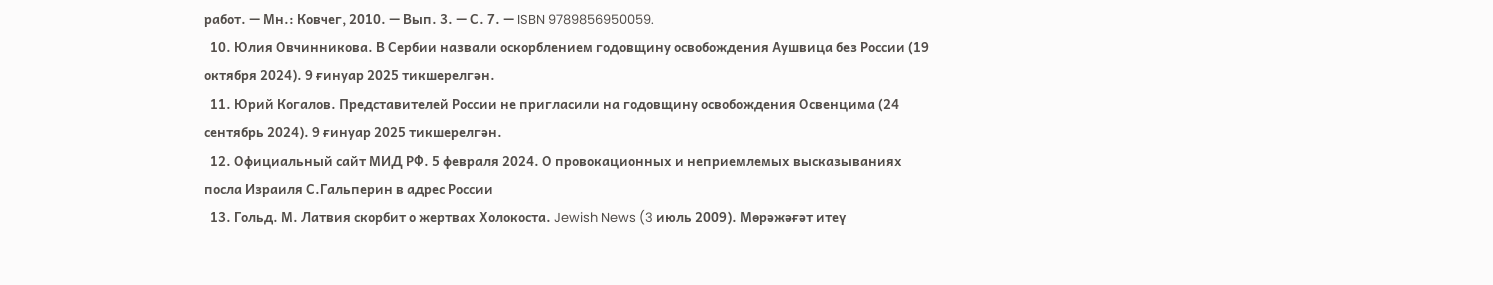работ. — Мн.: Ковчег, 2010. — Вып. 3. — С. 7. — ISBN 9789856950059.
  10. Юлия Овчинникова. В Сербии назвали оскорблением годовщину освобождения Аушвица без России (19 октября 2024). 9 ғинуар 2025 тикшерелгән.
  11. Юрий Когалов. Представителей России не пригласили на годовщину освобождения Освенцима (24 сентябрь 2024). 9 ғинуар 2025 тикшерелгән.
  12. Официальный сайт МИД РФ. 5 февраля 2024. О провокационных и неприемлемых высказываниях посла Израиля С.Гальперин в адрес России
  13. Гольд. М. Латвия скорбит о жертвах Холокоста. Jewish News (3 июль 2009). Мөрәжәғәт итеү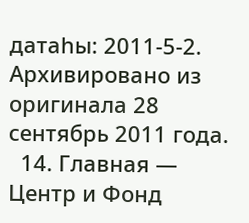датаһы: 2011-5-2. Архивировано из оригинала 28 сентябрь 2011 года.
  14. Главная — Центр и Фонд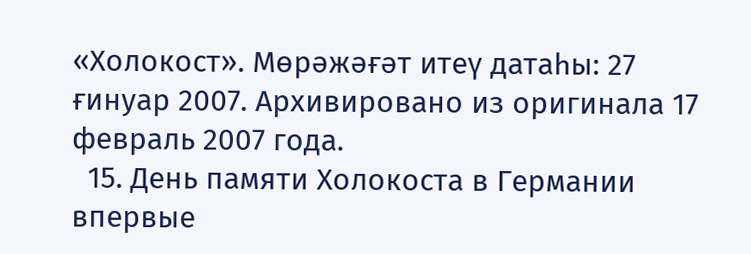«Холокост». Мөрәжәғәт итеү датаһы: 27 ғинуар 2007. Архивировано из оригинала 17 февраль 2007 года.
  15. День памяти Холокоста в Германии впервые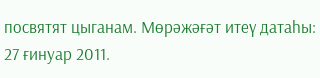посвятят цыганам. Мөрәжәғәт итеү датаһы: 27 ғинуар 2011.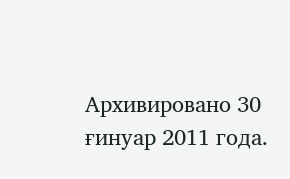Архивировано 30 ғинуар 2011 года.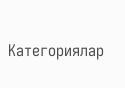Категориялар